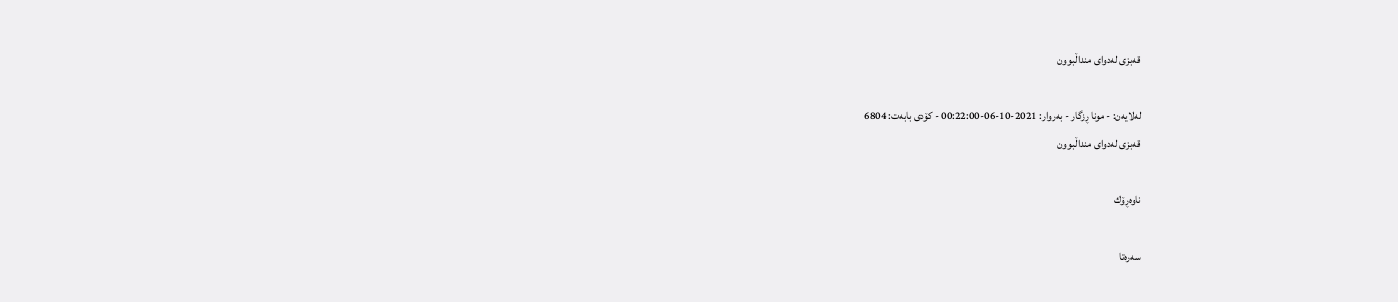قەبزی لەدوای منداڵبوون

له‌لایه‌ن: - مونا ڕزگار - به‌روار: 2021-10-06-00:22:00 - کۆدی بابەت: 6804
قەبزی لەدوای منداڵبوون

ناوه‌ڕۆك

سەرەتا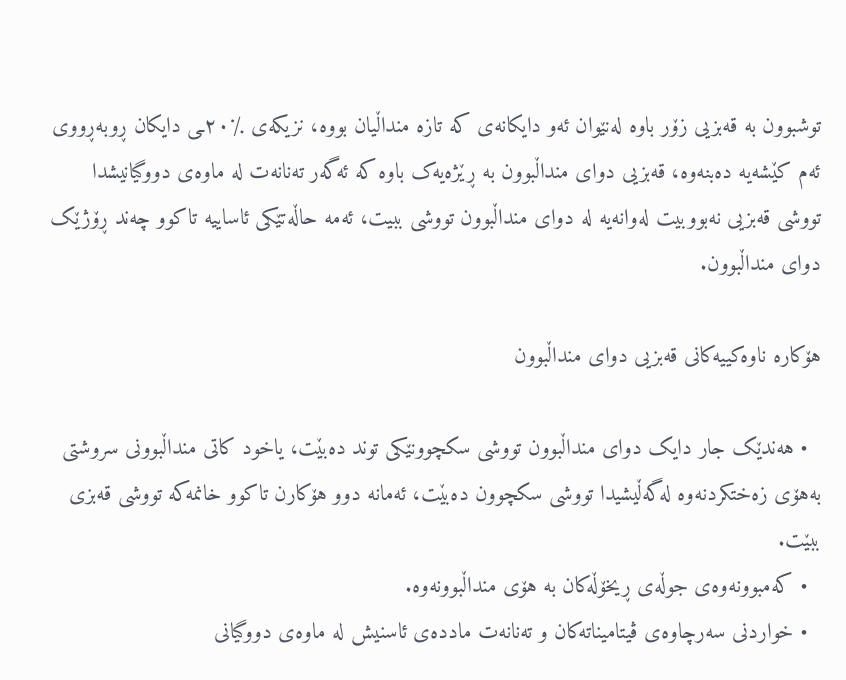توشبوون بە قەبزیی زۆر باوە لەنێوان ئەو دایکانەی کە تازە منداڵیان بووە، نزیکەی ٪٢٠ـی دایکان ڕوبەڕووی ئەم کێشەیە دەبنەوە، قەبزیی دوای منداڵبوون بە ڕێژەیەک باوە کە ئەگەر تەنانەت لە ماوەی دووگیانیشدا تووشی قەبزیی نەبووبیت لەوانەیە لە دوای منداڵبوون تووشی ببیت، ئەمە حاڵەتێکی ئاساییە تاکوو چەند ڕۆژێک دوای منداڵبوون.

هۆکارە ناوەکییەکانی قەبزیی دوای منداڵبوون

  • هەندێک جار دایک دوای منداڵبوون تووشی سکچوونێکی توند دەبێت، یاخود کاتی منداڵبوونی سروشتی بەهۆی زەختکردنەوە لەگەڵیشیدا تووشی سکچوون دەبێت، ئەمانە دوو هۆکارن تاکوو خانمەکە تووشی قەبزی ببێت.
  • کەمبوونەوەی جوڵەی ڕیخۆڵەکان بە هۆی منداڵبوونەوە.
  • خواردنی سەرچاوەی ڤیتامیناتەکان و تەنانەت ماددەی ئاسنیش لە ماوەی دووگیانی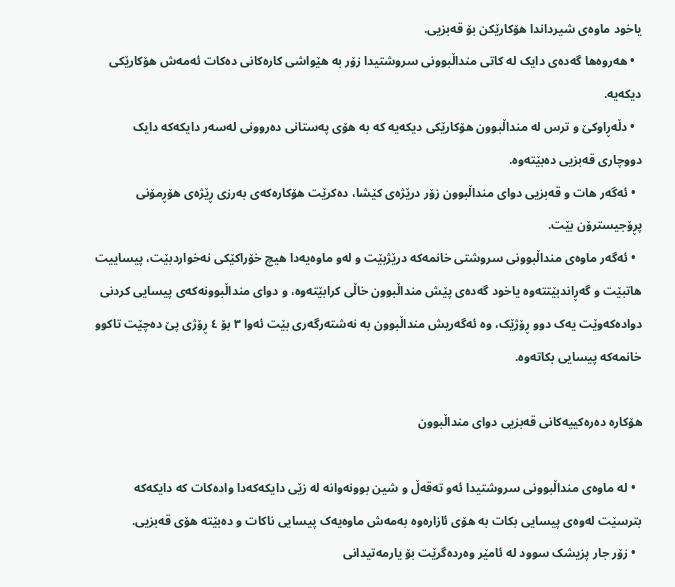یاخود ماوەی شیرداندا هۆکارێکن بۆ قەبزیی.
  • هەروەها گەدەی دایک لە کاتی منداڵبوونی سروشتیدا زۆر بە هێواشی کارەکانی دەکات ئەمەش هۆکارێکی دیکەیە.
  • دڵەڕاوکێ و ترس لە منداڵبوون هۆکارێکی دیکەیە کە بە هۆی پەستانی دەروونی لەسەر دایکەکە دایک دووچاری قەبزیی دەبێتەوە.
  • ئەگەر هات و قەبزیی دوای منداڵبوون زۆر درێژەی کێشا، دەکرێت هۆکارەکەی بەرزی ڕێژەی هۆڕمۆنی پڕۆجیسترۆن بێت.
  • ئەگەر ماوەی منداڵبوونی سروشتی خانمەکە درێژبێت و لەو ماوەیەدا هیچ خۆراکێکی نەخواردبێت، پیساییت هاتبێت و گەڕاندبێتتەوە یاخود گەدەی پێش منداڵبوون خاڵی کرابێتەوە، و دوای منداڵبوونەکەی پیسایی کردنی دوادەکەوێت یەک دوو ڕۆژێک، وە ئەگەریش منداڵبوون بە نەشتەرگەری بێت ئەوا ٣ بۆ ٤ ڕۆژی پێ دەچێت تاکوو خانمەکە پیسایی بکاتەوە.

هۆکارە دەرەکییەکانی قەبزیی دوای منداڵبوون

  • لە ماوەی منداڵبوونی سروشتیدا ئەو تەقەڵ و شین بوونەوانە لە زێی دایکەکەدا وادەکات کە دایکەکە بترسێت لەوەی پیسایی بکات بە هۆی ئازارەوە بەمەش ماوەیەک پیسایی ناکات و دەبێتە هۆی قەبزیی.
  • زۆر جار پزیشک سوود لە ئامێر وەردەگرێت بۆ یارمەتیدانی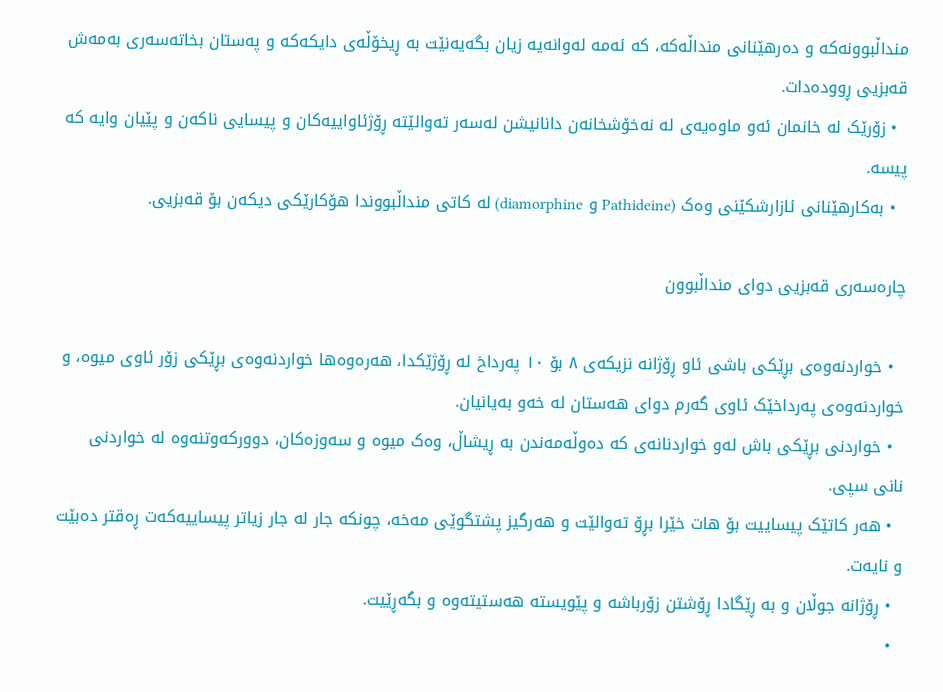منداڵبوونەکە و دەرهێنانی منداڵەکە، کە ئەمە لەوانەیە زیان بگەیەنێت بە ڕیخۆڵەی دایکەکە و پەستان بخاتەسەری بەمەش قەبزیی ڕوودەدات.
  • زۆرێک لە خانمان ئەو ماوەیەی لە نەخۆشخانەن دانانیشن لەسەر تەوالێتە ڕۆژئاواییەکان و پیسایی ناکەن و پێیان وایە کە پیسە.
  • بەکارهێنانی ئازارشکێنی وەک (Pathideine و diamorphine) لە کاتی منداڵبووندا هۆکارێکی دیکەن بۆ قەبزیی.

چارەسەری قەبزیی دوای منداڵبوون

  • خواردنەوەی بڕێکی باشی ئاو ڕۆژانە نزیکەی ٨ بۆ ١٠ پەرداخ لە ڕۆژێکدا، هەرەوەها خواردنەوەی بڕێکی زۆر ئاوی میوە، و خواردنەوەی پەرداخێک ئاوی گەرم دوای هەستان لە خەو بەیانیان.
  • خواردنی بڕێکی باش لەو خواردنانەی کە دەوڵەمەندن بە ڕیشاڵ، وەک میوە و سەوزەکان، دوورکەوتنەوە لە خواردنی نانی سپی.
  • هەر کاتێک پیساییت بۆ هات خێرا بڕۆ تەوالێت و هەرگیز پشتگوێی مەخە، چونکە جار لە جار زیاتر پیساییەکەت ڕەقتر دەبێت و نایەت.
  • ڕۆژانە جوڵان و بە ڕێگادا ڕۆشتن زۆرباشە و پێویسته هەستیتەوە و بگەڕێیت.
  •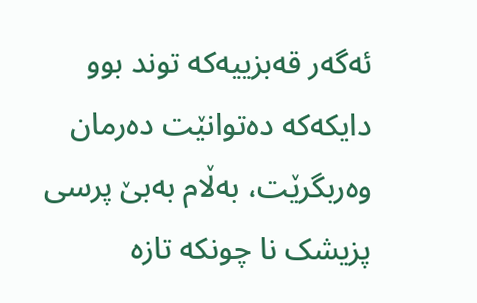ئەگەر قەبزییەکە توند بوو دایکەکە دەتوانێت دەرمان وەربگرێت، بەڵام بەبێ پرسی پزیشک نا چونکە تازە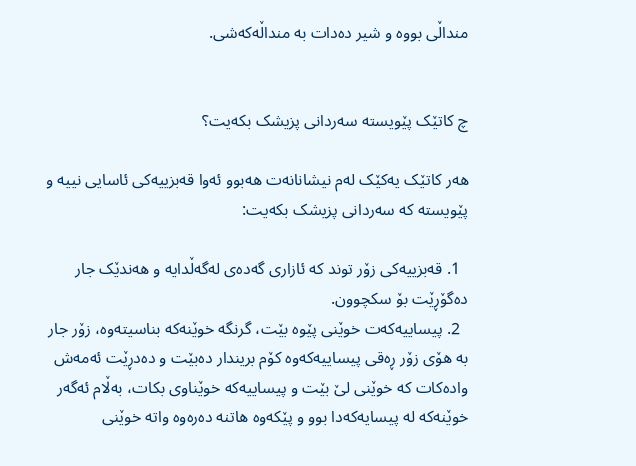منداڵی بووە و شیر دەدات بە منداڵەکەشی.


چ کاتێک پێویستە سەردانی پزیشک بکەیت؟

هەر کاتێک یەکێک لەم نیشانانەت هەبوو ئەوا قەبزییەکی ئاسایی نییە و پێویستە کە سەردانی پزیشک بکەیت:

  1. قەبزییەکی زۆر توند کە ئازاری گەدەی لەگەڵدایە و هەندێک جار دەگۆڕێت بۆ سکچوون.
  2. پیساییەکەت خوێنی پێوە بێت، گرنگە خوێنەکە بناسیتەوە، زۆر جار بە هۆی زۆر ڕەقی پیساییەکەوە کۆم بریندار دەبێت و دەدڕێت ئەمەش وادەکات کە خوێنی لێ بێت و پیساییەکە خوێناوی بکات، بەڵام ئەگەر خوێنەکە لە پیسایەکەدا بوو و پێکەوە هاتنە دەرەوە واتە خوێنی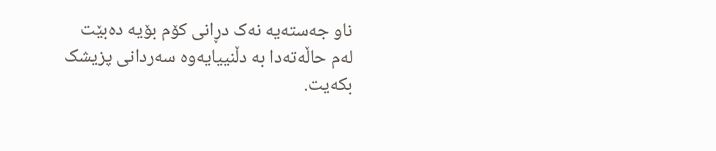ناو جەستەیە نەک دڕانی کۆم بۆیە دەبێت لەم حاڵەتەدا بە دڵنییایەوە سەردانی پزیشک بکەیت.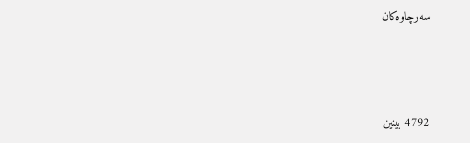سەرچاوەکان



4792 بینین